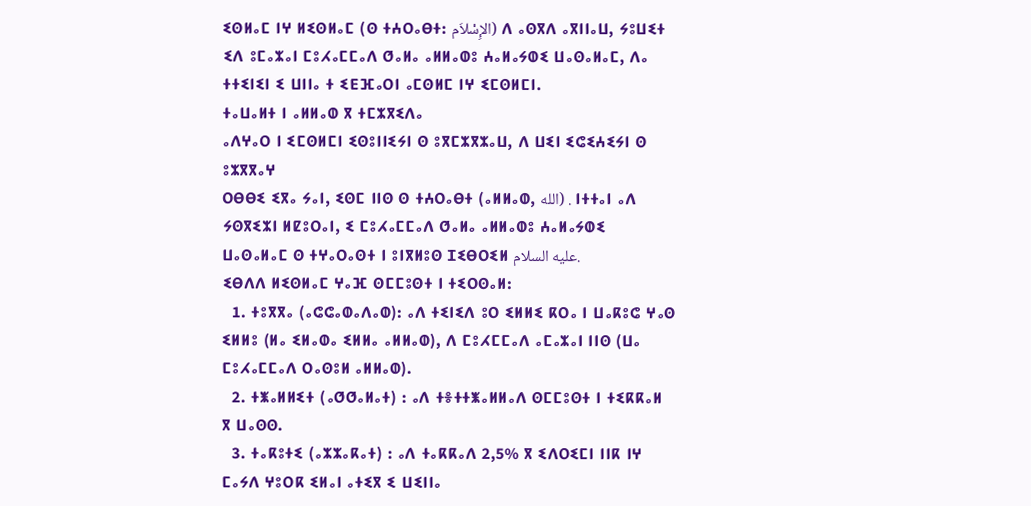ⵉⵙⵍⴰⵎ ⵏⵖ ⵍⵉⵙⵍⴰⵎ (ⵙ ⵜⵄⵔⴰⴱⵜ: الإِسْلاَم) ⴷ ⴰⵙⴳⴷ ⴰⴳⵏⵏⴰⵡ, ⵢⵓⵡⵉⵜ ⵉⴷ ⵓⵎⴰⵣⴰⵏ ⵎⵓⵃⴰⵎⵎⴰⴷ ⵚⴰⵍⴰ ⴰⵍⵍⴰⵀⵓ ⵄⴰⵍⴰⵢⵀⵉ ⵡⴰⵙⴰⵍⴰⵎ, ⴷⴰ ⵜⵜⵉⵏⵉⵏ ⵉ ⵡⵏⵏⴰ ⵜ ⵉⴹⴼⴰⵔⵏ ⴰⵎⵙⵍⵎ ⵏⵖ ⵉⵎⵙⵍⵎⵏ.
ⵜⴰⵡⴰⵍⵜ ⵏ ⴰⵍⵍⴰⵀ ⴳ ⵜⵎⵣⴳⵉⴷⴰ
ⴰⴷⵖⴰⵔ ⵏ ⵉⵎⵙⵍⵎⵏ ⵉⵙⵓⵏⵏⵉⵢⵏ ⵙ ⵓⴳⵎⵣⴳⵣⴰⵡ, ⴷ ⵡⵉⵏ ⵉⵛⵉⵄⵉⵢⵏ ⵙ ⵓⵣⴳⴳⴰⵖ
ⵔⴱⴱⵉ ⵉⴳⴰ ⵢⴰⵏ, ⵉⵙⵎ ⵏⵏⵙ ⵙ ⵜⵄⵔⴰⴱⵜ (ⴰⵍⵍⴰⵀ, الله) . ⵏⵜⵜⴰⵏ ⴰⴷ ⵢⵙⴳⵉⵣⵏ ⵍⵇⵓⵔⴰⵏ, ⵉ ⵎⵓⵃⴰⵎⵎⴰⴷ ⵚⴰⵍⴰ ⴰⵍⵍⴰⵀⵓ ⵄⴰⵍⴰⵢⵀⵉ ⵡⴰⵙⴰⵍⴰⵎ ⵙ ⵜⵖⴰⵔⴰⵙⵜ ⵏ ⵓⵏⴳⵍⵓⵙ ⵊⵉⴱⵔⵉⵍ عليه السلام.
ⵉⴱⴷⴷ ⵍⵉⵙⵍⴰⵎ ⵖⴰⴼ ⵙⵎⵎⵓⵙⵜ ⵏ ⵜⵉⵔⵙⴰⵍ:
  1. ⵜⵓⴳⴳⴰ (ⴰⵛⵛⴰⵀⴰⴷⴰⵀ): ⴰⴷ ⵜⵉⵏⵉⴷ ⵓⵔ ⵉⵍⵍⵉ ⴽⵔⴰ ⵏ ⵡⴰⴽⵓⵛ ⵖⴰⵙ ⵉⵍⵍⵓ (ⵍⴰ ⵉⵍⴰⵀⴰ ⵉⵍⵍⴰ ⴰⵍⵍⴰⵀ), ⴷ ⵎⵓⵃⵎⵎⴰⴷ ⴰⵎⴰⵣⴰⵏ ⵏⵏⵙ (ⵡⴰ ⵎⵓⵃⴰⵎⵎⴰⴷ ⵔⴰⵙⵓⵍ ⴰⵍⵍⴰⵀ).
  2. ⵜⵥⴰⵍⵍⵉⵜ (ⴰⵚⵚⴰⵍⴰⵜ) : ⴰⴷ ⵜⴻⵜⵜⵥⴰⵍⵍⴰⴷ ⵙⵎⵎⵓⵙⵜ ⵏ ⵜⵉⴽⴽⴰⵍ ⴳ ⵡⴰⵙⵙ.
  3. ⵜⴰⴽⵓⵜⵉ (ⴰⵣⵣⴰⴽⴰⵜ) : ⴰⴷ ⵜⴰⴽⴽⴰⴷ 2,5% ⴳ ⵉⴷⵔⵉⵎⵏ ⵏⵏⴽ ⵏⵖ ⵎⴰⵢⴷ ⵖⵓⵔⴽ ⵉⵍⴰⵏ ⴰⵜⵉⴳ ⵉ ⵡⵉⵏⵏⴰ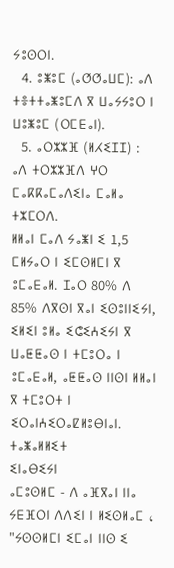ⵢⵓⵙⵔⵏ.
  4. ⵓⵥⵓⵎ (ⴰⵚⵚⴰⵡⵎ): ⴰⴷ ⵜⴻⵜⵜⴰⵥⵓⵎⴷ ⴳ ⵡⴰⵢⵢⵓⵔ ⵏ ⵡⵓⵥⵓⵎ (ⵔⵎⴹⴰⵏ).
  5. ⴰⵔⵣⵣⴼ (ⵍⵃⵉⵊⵊ) : ⴰⴷ ⵜⵔⵣⵣⴼⴷ ⵖⵔ ⵎⴰⴽⴽⴰⵎⴰⴷⵉⵏⴰ ⵎⴰⵍⴰ ⵜⵣⵎⵔⴷ.
ⵍⵍⴰⵏ ⵎⴰⴷ ⵢⴰⵥⵏ ⵉ 1,5 ⵎⵍⵢⴰⵔ ⵏ ⵉⵎⵙⵍⵎⵏ ⴳ ⵓⵎⴰⴹⴰⵍ. ⵊⴰⵔ 80% ⴷ 85% ⴷⴳⵙⵏ ⴳⴰⵏ ⵉⵙⵓⵏⵏⵉⵢⵏ, ⵉⵍⵉⵏ ⵓⵍⴰ ⵉⵛⵉⵄⵉⵢⵏ ⴳ ⵡⴰⵟⵟⴰⵙ ⵏ ⵜⵎⵓⵔⴰ ⵏ ⵓⵎⴰⴹⴰⵍ, ⴰⵟⵟⴰⵙ ⵏⵏⵙⵏ ⵍⵍⴰⵏ ⴳ ⵜⵎⵓⵔⵜ ⵏ ⵉⵔⴰⵏⵄⵉⵔⴰⵇⵍⵓⴱⵏⴰⵏ.
ⵜⴰⵥⴰⵍⵍⵉⵜ
ⵉⵏⴰⴱⵉⵢⵏ
ⴰⵎⵓⵙⵍⵎ - ⴷ ⴰⴼⴳⴰⵏ ⵏⵏⴰ ⵢⴹⴼⵔⵏ ⴷⴷⵉⵏ ⵏ ⵍⵉⵙⵍⴰⵎ ، "ⵢⵙⵙⵍⵎⵏ ⵉⵎⴰⵏ ⵏⵏⵙ ⵉ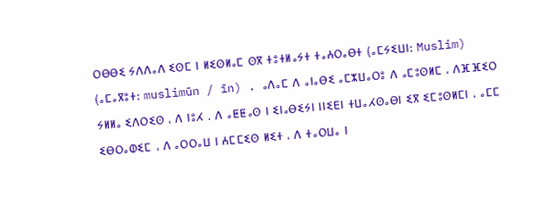ⵔⴱⴱⵉ ⵢⴷⴷⴰⴷ ⵉⵙⵎ ⵏ ⵍⵉⵙⵍⴰⵎ ⵙⴳ ⵜⵓⵜⵍⴰⵢⵜ ⵜⴰⵄⵔⴰⴱⵜ (ⴰⵎⵢⵉⵡⵏ: Muslim) (ⴰⵎⴰⴳⵓⵜ: muslimūn / īn) . ⴰⴷⴰⵎ ⴷ ⴰⵏⴰⴱⵉ ⴰⵎⵣⵡⴰⵔⵓ ⴷ ⴰⵎⵓⵙⵍⵎ ، ⴷⴼⴼⵉⵔ ⵢⵍⵍⴰ ⵉⴷⵔⵉⵙ ، ⴷ ⵏⵓⵃ . ⴷ ⴰⵟⵟⴰⵙ ⵏ ⵉⵏⴰⴱⵉⵢⵏ ⵏⵏⵉⴹⵏ ⵜⵡⴰⵃⵙⴰⴱⵏ ⵉⴳ ⵉⵎⵓⵙⵍⵎⵏ ، ⴰⵎⵎ ⵉⴱⵔⴰⵀⵉⵎ ، ⴷ ⴰⵔⵔⴰⵡ ⵏ ⵄⵎⵎⵉⵙ ⵍⵉⵜ ، ⴷ ⵜⴰⵔⵡⴰ ⵏ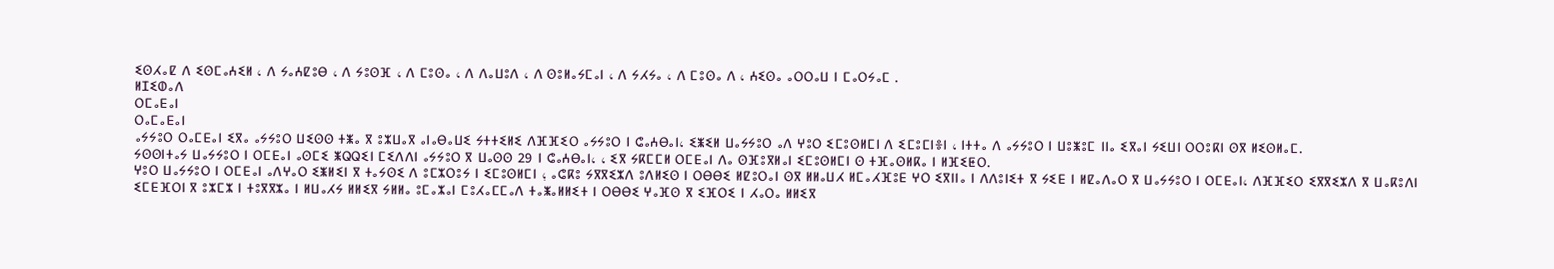ⵉⵙⵃⴰⵇ ⴷ ⵉⵙⵎⴰⵄⵉⵍ ، ⴷ ⵢⴰⵄⵇⵓⴱ ، ⴷ ⵢⵓⵙⴼ ، ⴷ ⵎⵓⵙⴰ ، ⴷ ⴷⴰⵡⵓⴷ ، ⴷ ⵙⵓⵍⴰⵢⵎⴰⵏ ، ⴷ ⵢⵃⵢⴰ ، ⴷ ⵎⵓⵙⴰ ⴷ ، ⵄⵉⵙⴰ ⴰⵔⵔⴰⵡ ⵏ ⵎⴰⵔⵢⴰⵎ .
ⵍⵊⵉⵀⴰⴷ
ⵔⵎⴰⴹⴰⵏ
ⵔⴰⵎⴰⴹⴰⵏ
ⴰⵢⵢⵓⵔ ⵔⴰⵎⴹⴰⵏ ⵉⴳⴰ ⴰⵢⵢⵓⵔ ⵡⵉⵙⵙ ⵜⵥⴰ ⴳ ⵓⵣⵡⴰⴳ ⴰⵏⴰⴱⴰⵡⵉ ⵢⵜⵜⵉⵍⵉ ⴷⴼⴼⵉⵔ ⴰⵢⵢⵓⵔ ⵏ ⵛⴰⵄⴱⴰⵏ، ⵉⵥⵉⵍ ⵡⴰⵢⵢⵓⵔ ⴰⴷ ⵖⵓⵔ ⵉⵎⵓⵙⵍⵎⵏ ⴷ ⵉⵎⵓⵎⵏⴻⵏ ، ⵏⵜⵜⴰ ⴷ ⴰⵢⵢⵓⵔ ⵏ ⵡⵓⵥⵓⵎ ⵏⵏⴰ ⵉⴳⴰⵏ ⵢⵉⵡⵏ ⵔⵔⵓⴽⵏ ⵙⴳ ⵍⵉⵙⵍⴰⵎ.
ⵢⵙⵙⵏⵜⴰⵢ ⵡⴰⵢⵢⵓⵔ ⵏ ⵔⵎⴹⴰⵏ ⴰⵙⵎⵉ ⵥⵕⵕⵉⵏ ⵎⵉⴷⴷⵏ ⴰⵢⵢⵓⵔ ⴳ ⵡⴰⵙⵙ 29 ⵏ ⵛⴰⵄⴱⴰⵏ، ، ⵉⴳ ⵢⴽⵎⵎⵍ ⵔⵎⴹⴰⵏ ⴷⴰ ⵙⴼⵓⴳⵍⴰⵏ ⵉⵎⵓⵙⵍⵎⵏ ⵙ ⵜⴼⴰⵙⵍⴽⴰ ⵏ ⵍⴼⵉⵟⵔ.
ⵖⵓⵔ ⵡⴰⵢⵢⵓⵔ ⵏ ⵔⵎⴹⴰⵏ ⴰⴷⵖⴰⵔ ⵉⵥⵍⵉⵏ ⴳ ⵜⴰⵢⵙⵉ ⴷ ⵓⵎⵣⵔⵓⵢ ⵏ ⵉⵎⵓⵙⵍⵎⵏ ؛ ⴰⵛⴽⵓ ⵢⴳⴳⵉⵣⴷ ⵓⴷⵍⵉⵙ ⵏ ⵔⴱⴱⵉ ⵍⵇⵓⵔⴰⵏ ⵙⴳ ⵍⵍⴰⵡⵃ ⵍⵎⴰⵃⴼⵓⴹ ⵖⵔ ⵉⴳⵏⵏⴰ ⵏ ⴷⴷⵓⵏⵉⵜ ⴳ ⵢⵉⴹ ⵏ ⵍⵇⴰⴷⴰⵔ ⴳ ⵡⴰⵢⵢⵓⵔ ⵏ ⵔⵎⴹⴰⵏ، ⴷⴼⴼⵉⵔ ⵉⴳⴳⵉⵣⴷ ⴳ ⵡⴰⴽⵓⴷⵏ ⵉⵎⴹⴼⵔⵏ ⴳ ⵓⵣⵎⵣ ⵏ ⵜⵓⴳⴳⵣⴰ ⵏ ⵍⵡⴰⵃⵢ ⵍⵍⵉⴳ ⵢⵍⵍⴰ ⵓⵎⴰⵣⴰⵏ ⵎⵓⵃⴰⵎⵎⴰⴷ ⵜⴰⵥⴰⵍⵍⵉⵜ ⵏ ⵔⴱⴱⵉ ⵖⴰⴼⵙ ⴳ ⵉⴼⵔⵉ ⵏ ⵃⴰⵔⴰ ⵍⵍⵉⴳ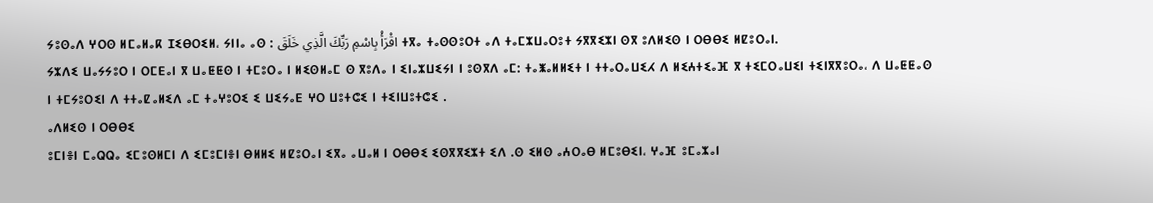ⵢⵓⵙⴰⴷ ⵖⵔⵙ ⵍⵎⴰⵍⴰⴽ ⵊⵉⴱⵔⵉⵍ، ⵢⵏⵏⴰ ⴰⵙ : اقْرَأْ بِاسْمِ رَبِّكَ الَّذِي خَلَقَ ⵜⴳⴰ ⵜⴰⵙⵙⵓⵔⵜ ⴰⴷ ⵜⴰⵎⵣⵡⴰⵔⵓⵜ ⵢⴳⴳⵉⵣⵏ ⵙⴳ ⵓⴷⵍⵉⵙ ⵏ ⵔⴱⴱⵉ ⵍⵇⵓⵔⴰⵏ.
ⵢⵣⴷⵉ ⵡⴰⵢⵢⵓⵔ ⵏ ⵔⵎⴹⴰⵏ ⴳ ⵡⴰⵟⵟⵙ ⵏ ⵜⵎⵓⵔⴰ ⵏ ⵍⵉⵙⵍⴰⵎ ⵙ ⴳⵓⴷⴰ ⵏ ⵉⵏⴰⵣⵡⵉⵢⵏ ⵏ ⵓⵙⴳⴷ ⴰⵎ: ⵜⴰⵥⴰⵍⵍⵉⵜ ⵏ ⵜⵜⴰⵔⴰⵡⵉⵃ ⴷ ⵍⵉⵄⵜⵉⴰⴼ ⴳ ⵜⵉⵎⵔⴰⵡⵉⵏ ⵜⵉⵏⴳⴳⵓⵔⴰ، ⴷ ⵡⴰⵟⵟⴰⵙ ⵏ ⵜⵎⵢⵓⵔⵉⵏ ⴷ ⵜⵜⴰⵇⴰⵍⵉⴷ ⴰⵎ ⵜⴰⵖⵓⵔⵉ ⵉ ⵡⵉⵢⴰⴹ ⵖⵔ ⵡⵓⵜⵛⵉ ⵏ ⵜⵉⵏⵡⵓⵜⵛⵉ .
ⴰⴷⵍⵉⵙ ⵏ ⵔⴱⴱⵉ
ⵓⵎⵏⴻⵏ ⵎⴰⵕⵕⴰ ⵉⵎⵓⵙⵍⵎⵏ ⴷ ⵉⵎⵓⵎⵏⴻⵏ ⴱⵍⵍⵉ ⵍⵇⵓⵔⴰⵏ ⵉⴳⴰ ⴰⵡⴰⵍ ⵏ ⵔⴱⴱⵉ ⵉⵙⴳⴳⵉⵣⵜ ⵉⴷ .ⵙ ⵉⵍⵙ ⴰⵄⵔⴰⴱ ⵍⵎⵓⴱⵉⵏ، ⵖⴰⴼ ⵓⵎⴰⵣⴰⵏ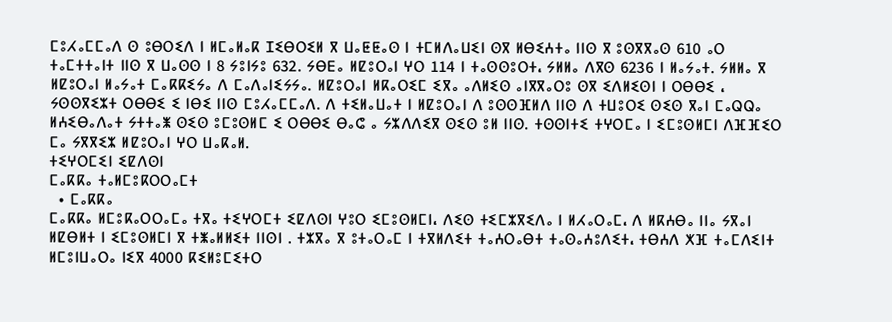ⵎⵓⵃⴰⵎⵎⴰⴷ ⵙ ⵓⴱⵔⵉⴷ ⵏ ⵍⵎⴰⵍⴰⴽ ⵊⵉⴱⵔⵉⵍ ⴳ ⵡⴰⵟⵟⴰⵙ ⵏ ⵜⵎⵍⴷⴰⵡⵉⵏ ⵙⴳ ⵍⴱⵉⵄⵜⴰ ⵏⵏⵙ ⴳ ⵓⵙⴳⴳⴰⵙ 610 ⴰⵔ ⵜⴰⵎⵜⵜⴰⵏⵜ ⵏⵏⵙ ⴳ ⵡⴰⵙⵙ ⵏ 8 ⵢⵓⵏⵢⵓ 632. ⵢⴱⴹⴰ ⵍⵇⵓⵔⴰⵏ ⵖⵔ 114 ⵏ ⵜⴰⵙⵙⵓⵔⵜ، ⵢⵍⵍⴰ ⴷⴳⵙ 6236 ⵏ ⵍⴰⵢⴰⵜ. ⵢⵍⵍⴰ ⴳ ⵍⵇⵓⵔⴰⵏ ⵍⴰⵢⴰⵜ ⵎⴰⴽⴽⵉⵢⴰ ⴷ ⵎⴰⴷⴰⵏⵉⵢⵢⴰ. ⵍⵇⵓⵔⴰⵏ ⵍⴽⴰⵔⵉⵎ ⵉⴳⴰ ⴰⴷⵍⵉⵙ ⴰⵏⴳⴳⴰⵔⵓ ⵙⴳ ⵉⴷⵍⵉⵙⵏ ⵏ ⵔⴱⴱⵉ ، ⵢⵙⵙⴳⵉⵣⵜ ⵔⴱⴱⵉ ⵉ ⵏⴱⵉ ⵏⵏⵙ ⵎⵓⵃⴰⵎⵎⴰⴷ. ⴷ ⵜⵉⵍⴰⵡⴰⵜ ⵏ ⵍⵇⵓⵔⴰⵏ ⴷ ⵓⵙⵙⴼⵍⴷ ⵏⵏⵙ ⴷ ⵜⵡⵓⵔⵉ ⵙⵉⵙ ⴳⴰⵏ ⵎⴰⵕⵕⴰ ⵍⵄⵉⴱⴰⴷⴰⵜ ⵢⵜⵜⴰⵥ ⵙⵉⵙ ⵓⵎⵓⵙⵍⵎ ⵉ ⵔⴱⴱⵉ ⴱⴰⵛ ⴰ ⵢⵣⴷⴷⵉⴳ ⵙⵉⵙ ⵓⵍ ⵏⵏⵙ. ⵜⵙⵙⵏⵜⵉ ⵜⵖⵔⵎⴰ ⵏ ⵉⵎⵓⵙⵍⵎⵏ ⴷⴼⴼⵉⵔ ⵎⴰ ⵢⴳⴳⵉⵣ ⵍⵇⵓⵔⴰⵏ ⵖⵔ ⵡⴰⴽⴰⵍ.
ⵜⵉⵖⵔⵎⵉⵏ ⵉⵇⴷⵙⵏ
ⵎⴰⴽⴽⴰ ⵜⴰⵍⵎⵓⴽⵔⵔⴰⵎⵜ
  • ⵎⴰⴽⴽⴰ
ⵎⴰⴽⴽⴰ ⵍⵎⵓⴽⴰⵔⵔⴰⵎⴰ ⵜⴳⴰ ⵜⵉⵖⵔⵎⵜ ⵉⵇⴷⵙⵏ ⵖⵓⵔ ⵉⵎⵓⵙⵍⵎⵏ، ⴷⵉⵙ ⵜⵉⵎⵣⴳⵉⴷⴰ ⵏ ⵍⵃⴰⵔⴰⵎ، ⴷ ⵍⴽⵄⴱⴰ ⵏⵏⴰ ⵢⴳⴰⵏ ⵍⵇⴱⵍⵜ ⵏ ⵉⵎⵓⵙⵍⵎⵏ ⴳ ⵜⵥⴰⵍⵍⵉⵜ ⵏⵏⵙⵏ . ⵜⵣⴳⴰ ⴳ ⵓⵜⴰⵔⴰⵎ ⵏ ⵜⴳⵍⴷⵉⵜ ⵜⴰⵄⵔⴰⴱⵜ ⵜⴰⵙⴰⵄⵓⴷⵉⵜ، ⵜⴱⵄⴷ ⵅⴼ ⵜⴰⵎⴷⵉⵏⵜ ⵍⵎⵓⵏⵡⴰⵔⴰ ⵏⵉⴳ 4000 ⴽⵉⵍⵓⵎⵉⵜⵔ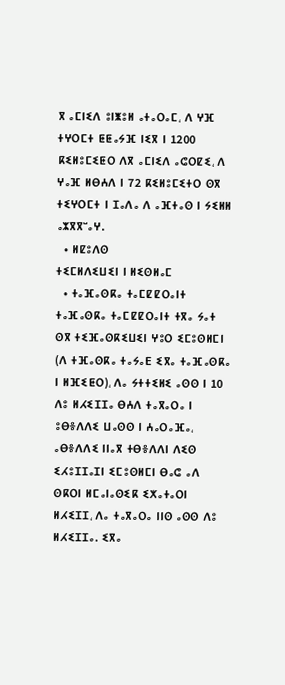ⴳ ⴰⵎⵏⵉⴷ ⵓⵏⵥⵓⵍ ⴰⵜⴰⵔⴰⵎ، ⴷ ⵖⴼ ⵜⵖⵔⵎⵜ ⵟⵟⴰⵢⴼ ⵏⵉⴳ ⵏ 1200 ⴽⵉⵍⵓⵎⵉⵟⵔ ⴷⴳ ⴰⵎⵏⵉⴷ ⴰⵛⵔⵇⵉ، ⴷ ⵖⴰⴼ ⵍⴱⵄⴷ ⵏ 72 ⴽⵉⵍⵓⵎⵉⵜⵔ ⵙⴳ ⵜⵉⵖⵔⵎⵜ ⵏ ⵊⴰⴷⴰ ⴷ ⴰⴼⵜⴰⵙ ⵏ ⵢⵉⵍⵍ ⴰⵣⴳⴳⵯⴰⵖ.
  • ⵍⵇⵓⴷⵙ
ⵜⵉⵎⵍⴷⵉⵡⵉⵏ ⵏ ⵍⵉⵙⵍⴰⵎ
  • ⵜⴰⴼⴰⵙⴽⴰ ⵜⴰⵎⵇⵇⵔⴰⵏⵜ
ⵜⴰⴼⴰⵙⴽⴰ ⵜⴰⵎⵇⵇⵔⴰⵏⵜ ⵜⴳⴰ ⵢⴰⵜ ⵙⴳ ⵜⵉⴼⴰⵙⴽⵉⵡⵉⵏ ⵖⵓⵔ ⵉⵎⵓⵙⵍⵎⵏ (ⴷ ⵜⴼⴰⵙⴽⴰ ⵜⴰⵢⴰⴹ ⵉⴳⴰ ⵜⴰⴼⴰⵙⴽⴰ ⵏ ⵍⴼⵉⵟⵔ)، ⴷⴰ ⵢⵜⵜⵉⵍⵉ ⴰⵙⵙ ⵏ 10 ⴷⵓ ⵍⵃⵉⵊⵊⴰ ⴱⵄⴷ ⵜⴰⴳⴰⵔⴰ ⵏ ⵓⴱⴻⴷⴷⵉ ⵡⴰⵙⵙ ⵏ ⵄⴰⵔⴰⴼⴰ، ⴰⴱⴻⴷⴷⵉ ⵏⵏⴰⴳ ⵜⴱⴻⴷⴷⵏ ⴷⵉⵙ ⵉⵃⵓⵊⵊⴰⵊⵏ ⵉⵎⵓⵙⵍⵎⵏ ⴱⴰⵛ ⴰⴷ ⵙⴽⵔⵏ ⵍⵎⴰⵏⴰⵙⵉⴽ ⵉⵅⴰⵜⴰⵔⵏ ⵍⵃⵉⵊⵊ، ⴷⴰ ⵜⴰⴳⴰⵔⴰ ⵏⵏⵙ ⴰⵙⵙ ⴷⵓ ⵍⵃⵉⵊⵊⴰ. ⵉⴳⴰ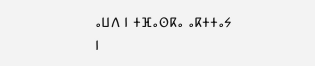ⴰⵡⴷ ⵏ ⵜⴼⴰⵙⴽⴰ ⴰⴽⵜⵜⴰⵢ ⵏ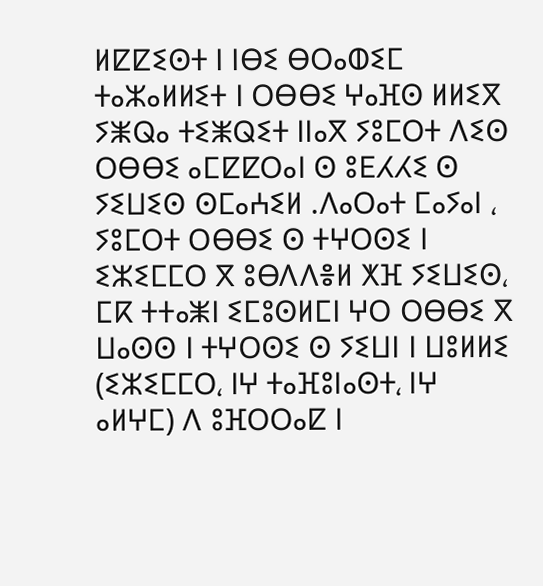ⵍⵇⵇⵉⵙⵜ ⵏ ⵏⴱⵉ ⴱⵔⴰⵀⵉⵎ ⵜⴰⵣⴰⵍⵍⵉⵜ ⵏ ⵔⴱⴱⵉ ⵖⴰⴼⵙ ⵍⵍⵉⴳ ⵢⵥⵕⴰ ⵜⵉⵥⵕⵉⵜ ⵏⵏⴰⴳ ⵢⵓⵎⵔⵜ ⴷⵉⵙ ⵔⴱⴱⵉ ⴰⵎⵇⵇⵔⴰⵏ ⵙ ⵓⴹⵃⵃⵉ ⵙ ⵢⵉⵡⵉⵙ ⵙⵎⴰⵄⵉⵍ .ⴷⴰⵔⴰⵜ ⵎⴰⵢⴰⵏ ، ⵢⵓⵎⵔⵜ ⵔⴱⴱⵉ ⵙ ⵜⵖⵔⵙⵉ ⵏ ⵉⵣⵉⵎⵎⵔ ⴳ ⵓⴱⴷⴷⴻⵍ ⵅⴼ ⵢⵉⵡⵉⵙ، ⵎⴽ ⵜⵜⴰⵥⵏ ⵉⵎⵓⵙⵍⵎⵏ ⵖⵔ ⵔⴱⴱⵉ ⴳ ⵡⴰⵙⵙ ⵏ ⵜⵖⵔⵙⵉ ⵙ ⵢⵉⵡⵏ ⵏ ⵡⵓⵍⵍⵉ (ⵉⵣⵉⵎⵎⵔ، ⵏⵖ ⵜⴰⴼⵓⵏⴰⵙⵜ، ⵏⵖ ⴰⵍⵖⵎ) ⴷ ⵓⴼⵔⵔⴰⵇ ⵏ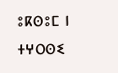ⵓⴽⵙⵓⵎ ⵏ ⵜⵖⵔⵙⵉ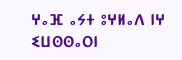ⵖⴰⴼ ⴰⵢⵜ ⵓⵖⵍⴰⴷ ⵏⵖ ⵉⵡⵙⵙⴰⵔⵏ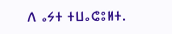ⴷ ⴰⵢⵜ ⵜⵡⴰⵛⵓⵍⵜ.